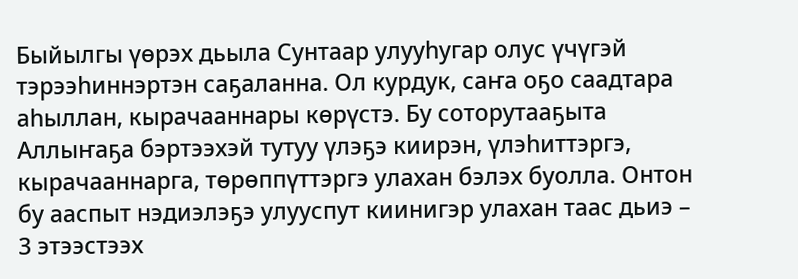Быйылгы үөрэх дьыла Сунтаар улууһугар олус үчүгэй тэрээһиннэртэн саҕаланна. Ол курдук, саҥа оҕо саадтара аһыллан, кырачааннары көрүстэ. Бу соторутааҕыта Аллыҥаҕа бэртээхэй тутуу үлэҕэ киирэн, үлэһиттэргэ, кырачааннарга, төрөппүттэргэ улахан бэлэх буолла. Онтон бу ааспыт нэдиэлэҕэ улууспут киинигэр улахан таас дьиэ – 3 этээстээх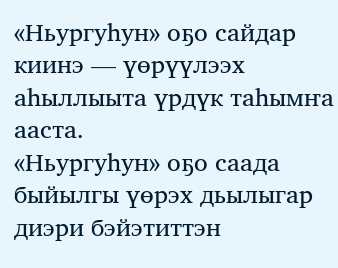«Ньургуһун» оҕо сайдар киинэ — үөрүүлээх аһыллыыта үрдүк таһымҥа ааста.
«Ньургуһун» оҕо саада быйылгы үөрэх дьылыгар диэри бэйэтиттэн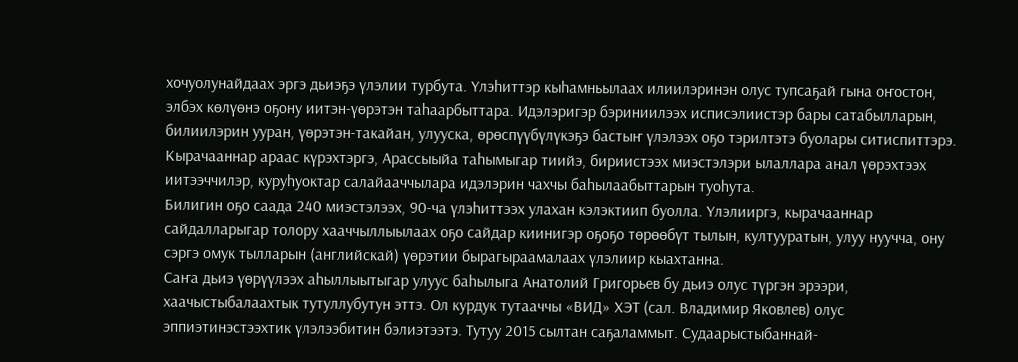хочуолунайдаах эргэ дьиэҕэ үлэлии турбута. Үлэһиттэр кыһамньылаах илиилэринэн олус тупсаҕай гына оҥостон, элбэх көлүөнэ оҕону иитэн-үөрэтэн таһаарбыттара. Идэлэригэр бэриниилээх исписэлиистэр бары сатабылларын, билиилэрин ууран, үөрэтэн-такайан, улууска, өрөспүүбүлүкэҕэ бастыҥ үлэлээх оҕо тэрилтэтэ буолары ситиспиттэрэ. Кырачааннар араас күрэхтэргэ, Арассыыйа таһымыгар тиийэ, бириистээх миэстэлэри ылаллара анал үөрэхтээх иитээччилэр, куруһуоктар салайааччылара идэлэрин чахчы баһылаабыттарын туоһута.
Билигин оҕо саада 240 миэстэлээх, 90-ча үлэһиттээх улахан кэлэктиип буолла. Үлэлииргэ, кырачааннар сайдалларыгар толору хааччыллыылаах оҕо сайдар киинигэр оҕоҕо төрөөбүт тылын, култууратын, улуу нуучча, ону сэргэ омук тылларын (английскай) үөрэтии бырагыраамалаах үлэлиир кыахтанна.
Саҥа дьиэ үөрүүлээх аһыллыытыгар улуус баһылыга Анатолий Григорьев бу дьиэ олус түргэн эрээри, хаачыстыбалаахтык тутуллубутун эттэ. Ол курдук тутааччы «ВИД» ХЭТ (сал. Владимир Яковлев) олус эппиэтинэстээхтик үлэлээбитин бэлиэтээтэ. Тутуу 2015 сылтан саҕаламмыт. Судаарыстыбаннай-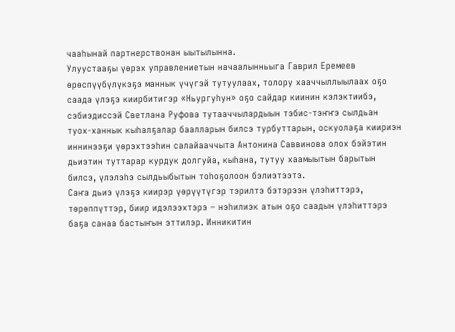чааһынай партнерствонан ыытылынна.
Улуустааҕы үөрэх управлениетын начаалынньыга Гаврил Еремеев өрөспүүбүлүкэҕэ маннык үчүгэй тутуулаах, толору хааччыллыылаах оҕо саада үлэҕэ киирбитигэр «Ньургуһун» оҕо сайдар киинин кэлэктиибэ, сэбиэдиссэй Светлана Руфова тутааччылардыын тэбис-тэҥҥэ сылдьан туох-ханнык кыһалҕалар баалларын билсэ турбуттарын, оскуолаҕа киириэн иннинээҕи үөрэхтээһин салайааччыта Антонина Саввинова олох бэйэтин дьиэтин туттарар курдук долгуйа, кыһана, тутуу хаамыытын барытын билсэ, үлэлэһэ сылдьыбытын тоһоҕолоон бэлиэтээтэ.
Саҥа дьиэ үлэҕэ киирэр үөрүүтүгэр тэрилтэ бэтэрээн үлэһиттэрэ, төрөппүттэр, биир идэлээхтэрэ – нэһилиэк атын оҕо саадын үлэһиттэрэ баҕа санаа бастыҥын эттилэр. Инникитин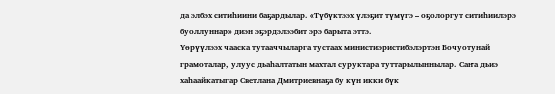да элбэх ситиһиини баҕардылар. «Түбүктээх үлэҕит түмүгэ – оҕолоргут ситиһиилэрэ буоллуннар» диэн эҕэрдэлээбит эрэ барыта эттэ.
Үөрүүлээх чааска тутааччыларга тустаах министиэристибэлэртэн Бочуотунай грамоталар, улуус дьаһалтатын махтал суруктара туттарылыннылар. Саҥа дьиэ хаһаайкатыгар Светлана Дмитриевнаҕа бу күн икки бүк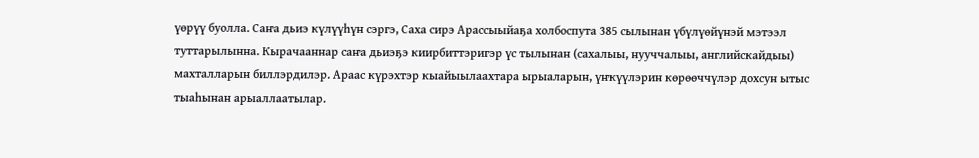үөрүү буолла. Саҥа дьиэ күлүүһүн сэргэ, Саха сирэ Арассыыйаҕа холбоспута 385 сылынан үбүлүөйүнэй мэтээл туттарылынна. Кырачааннар саҥа дьиэҕэ киирбиттэригэр үс тылынан (сахалыы, нууччалыы, английскайдыы) махталларын биллэрдилэр. Араас күрэхтэр кыайыылаахтара ырыаларын, үҥкүүлэрин көрөөччүлэр дохсун ытыс тыаһынан арыаллаатылар.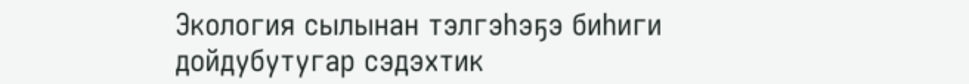Экология сылынан тэлгэһэҕэ биһиги дойдубутугар сэдэхтик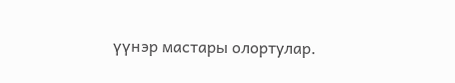үүнэр мастары олортулар.